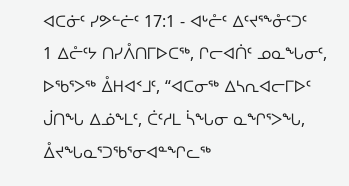ᐊᑕᓃᑦ ᓯᕗᓪᓖᑦ 17:1 - ᐊᒡᓔᑦ ᐃᑦᔪᕐᖕᓁᑦᑐᑦ
1 ᐃᓔᑦᔭ ᑎᓯᐰᑎᒥᐅᑕᖅ, ᒋᓕᐊᑏᑦ ᓄᓇᖓᓂᑦ, ᐅᖃᕐᐳᖅ ᐂᕼᐊᑉᒧᑦ, “ᐊᑕᓂᖅ ᐃᓴᕆᐊᓕᒥᐅᑦ ᒎᑎᖓ ᐃᓅᖕᒪᑦ, ᑖᑦᓱᒪ ᓵᖓᓂ ᓇᖏᕐᐳᖓ, ᐂᔪᖓᓇᕐᑐᖃᕐᓂᐊᓐᖏᓚᖅ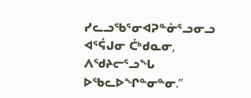ᓯᓚᓗᖃᕐᓂᐊᕈᓐᓃᕐᓗᓂᓗ ᐊᕐᕌᒍᓂ ᑖᒃᑯᓇᓂ, ᐱᖁᔨᓕᕐᓗᖓ ᐅᖃᓚᐅᖏᓐᓂᓐᓂ.”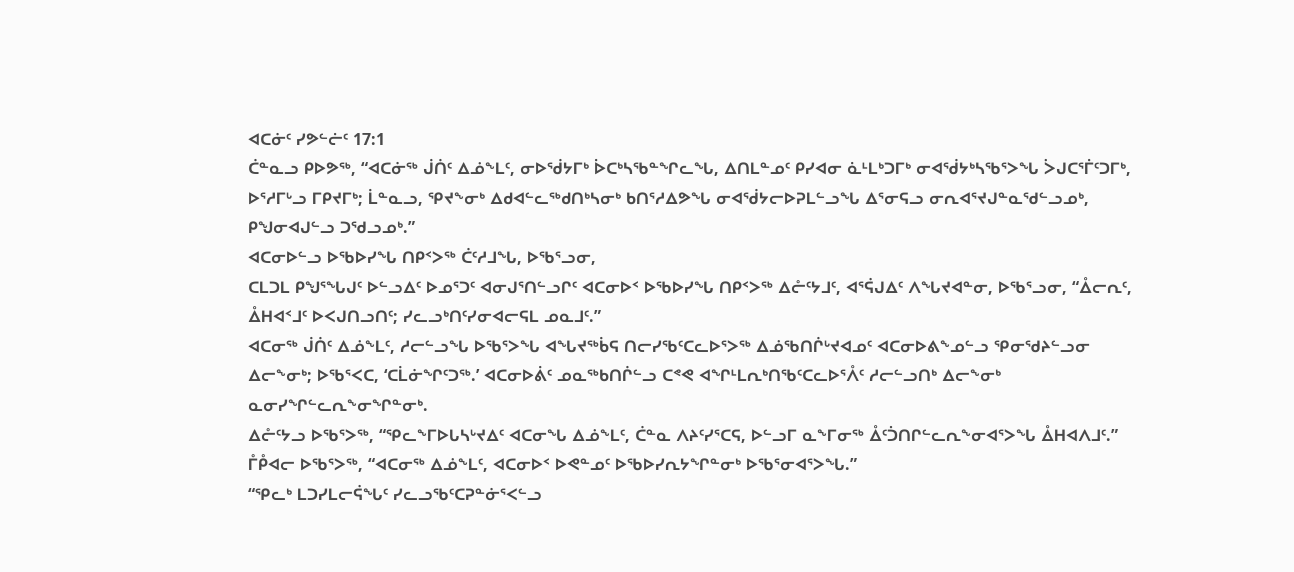ᐊᑕᓃᑦ ᓯᕗᓪᓖᑦ 17:1
ᑖᓐᓇᓗ ᑭᐅᕗᖅ, “ᐊᑕᓃᖅ ᒎᑏᑦ ᐃᓅᖕᒪᑦ, ᓂᐅᖂᔭᒥᒃ ᐆᑕᒃᓴᖃᓐᖏᓚᖓ, ᐃᑎᒪᓐᓄᑦ ᑭᓯᐊᓂ ᓈᒻᒪᒃᑐᒥᒃ ᓂᐊᖂᔭᒃᓴᖃᕐᐳᖓ ᐴᒍᑕᕐᒦᑦᑐᒥᒃ, ᐅᕐᓱᒥᒡᓗ ᒥᑭᔪᒥᒃ; ᒫᓐᓇᓗ, ᕿᔪᖕᓂᒃ ᐃᑯᐊᓪᓚᖅᑯᑎᒃᓴᓂᒃ ᑲᑎᕐᓱᐃᕗᖓ ᓂᐊᖂᔭᓕᐅᕈᒪᓪᓗᖓ ᐃᕐᓂᕋᓗ ᓂᕆᐊᕐᔪᒍᓐᓇᖁᓪᓗᓄᒃ, ᑭᖑᓂᐊᒍᓪᓗ ᑐᖁᓗᓄᒃ.”
ᐊᑕᓂᐅᓪᓗ ᐅᖃᐅᓯᖓ ᑎᑭᑉᐳᖅ ᑖᑦᓱᒧᖓ, ᐅᖃᕐᓗᓂ,
ᑕᒪᑐᒪ ᑭᖑᕐᖓᒍᑦ ᐅᓪᓗᐃᑦ ᐅᓄᕐᑐᑦ ᐊᓂᒍᕐᑎᓪᓗᒋᑦ ᐊᑕᓂᐅᑉ ᐅᖃᐅᓯᖓ ᑎᑭᑉᐳᖅ ᐃᓔᑦᔭᒧᑦ, ᐊᕐᕌᒍᐃᑦ ᐱᖓᔪᐊᓐᓂ, ᐅᖃᕐᓗᓂ, “ᐂᓕᕆᑦ, ᐂᕼᐊᑉᒧᑦ ᐅᐸᒍᑎᓗᑎᑦ; ᓯᓚᓗᒃᑎᑦᓯᓂᐊᓕᕋᒪ ᓄᓇᒧᑦ.”
ᐊᑕᓂᖅ ᒎᑏᑦ ᐃᓅᖕᒪᑦ, ᓱᓕᓪᓗᖓ ᐅᖃᕐᐳᖓ ᐊᖓᔪᖅᑳᕋ ᑎᓕᓯᖃᑦᑕᓚᐅᕐᐳᖅ ᐃᓅᖃᑎᒌᒡᔪᐊᓄᑦ ᐊᑕᓂᐅᕕᖕᓄᓪᓗ ᕿᓂᖁᔨᓪᓗᓂ ᐃᓕᖕᓂᒃ; ᐅᖃᕐᐸᑕ, ‘ᑕᒫᓃᖏᑦᑐᖅ.’ ᐊᑕᓂᐅᕖᑦ ᓄᓇᖅᑲᑎᒌᓪᓗ ᑕᕝᕙ ᐊᖏᒻᒪᕆᒃᑎᖃᑦᑕᓚᐅᕐᐰᑦ ᓱᓕᓪᓗᑎᒃ ᐃᓕᖕᓂᒃ ᓇᓂᓯᖏᓪᓚᕆᖕᓂᖏᓐᓂᒃ.
ᐃᓔᑦᔭᓗ ᐅᖃᕐᐳᖅ, “ᕿᓚᖕᒥᐅᒐᓴᒡᔪᐃᑦ ᐊᑕᓂᖓ ᐃᓅᖕᒪᑦ, ᑖᓐᓇ ᐱᔨᑦᓯᕐᑕᕋ, ᐅᓪᓗᒥ ᓇᖕᒥᓂᖅ ᐂᑦᑑᑎᒋᓪᓚᕆᖕᓂᐊᕐᐳᖓ ᐂᕼᐊᐱᒧᑦ.”
ᒤᑬᐊᓕ ᐅᖃᕐᐳᖅ, “ᐊᑕᓂᖅ ᐃᓅᖕᒪᑦ, ᐊᑕᓂᐅᑉ ᐅᕙᓐᓄᑦ ᐅᖃᐅᓯᕆᔭᖏᓐᓂᒃ ᐅᖃᕐᓂᐊᕐᐳᖓ.”
“ᕿᓚᒃ ᒪᑐᓯᒪᓕᕌᖓᑦ ᓯᓚᓗᖃᑦᑕᕈᓐᓃᕐᐸᓪᓗ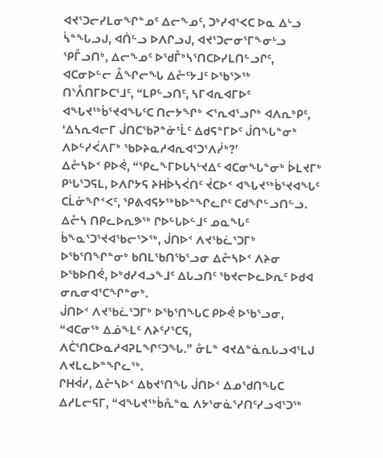ᐊᔪᕐᑐᓕᓯᒪᓂᖏᓐᓄᑦ ᐃᓕᖕᓄᑦ, ᑐᒃᓯᐊᕐᐸᑕ ᐅᓇ ᐃᒡᓗ ᓵᓐᖓᓗᒍ, ᐊᑏᓪᓗ ᐅᐱᒋᓗᒍ, ᐊᔪᕐᑐᓕᓂᕐᒥᖕᓂᒡᓗ ᕿᒤᓗᑎᒃ, ᐃᓕᖕᓄᑦ ᐅᖁᒤᒃᓴᕐᑎᑕᐅᓯᒪᑎᓪᓗᒋᑦ,
ᐊᑕᓂᐅᓪᓕ ᐂᖏᓕᖓ ᐃᓔᑦᔭᒧᑦ ᐅᖃᕐᐳᖅ ᑎᔅᐰᑎᒥᐅᑕᕐᒧᑦ, “ᒪᑭᓪᓗᑎᑦ, ᓴᒥᐊᕆᐊᒥᐅᑦ ᐊᖓᔪᖅᑳᕐᔪᐊᖓᑦᑕ ᑎᓕᔭᖏᒃ ᐸᕐᕆᐊᕐᓗᒋᒃ ᐊᐱᕆᒃᑭᑦ, ‘ᐃᓴᕆᐊᓕᒥ ᒎᑎᑕᖃᕈᓐᓃᕐᒫᑦ ᐃᑯᕋᓐᒥᐅᑦ ᒎᑎᖓᓐᓂᒃ ᐱᐅᓪᓯᐹᐱᒥᒃ ᖃᐅᔨᓇᓱᐊᕆᐊᕐᑐᕐᐱᓰᒃ?’
ᐃᓔᓴᐅᑉ ᑭᐅᕚ, “ᕿᓚᖕᒥᐅᒐᓴᒡᔪᐃᑦ ᐊᑕᓂᖓᓐᓂᒃ ᐆᒪᔪᒥᒃ ᑭᒡᒐᕐᑐᕋᒪ, ᐅᐱᒋᔭᕋ ᔨᕼᐆᓴᐹᑎᑦ ᔫᑕᐅᑉ ᐊᖓᔪᖅᑳᕐᔪᐊᖓᑦ ᑕᒫᓃᖏᑉᐸᑦ, ᕿᕕᐊᕋᔭᖅᑲᐅᓐᖏᓚᒋᑦ ᑕᑯᖏᓪᓗᑎᓪᓗ.
ᐃᓔᓴ ᑎᑭᓚᐅᕆᕗᖅ ᒋᐅᓪᒐᐅᓪᒧᑦ ᓄᓇᖓᑦ ᑳᖕᓇᕐᑐᕐᔪᐊᖃᓕᕐᐳᖅ, ᒎᑎᐅᑉ ᐱᔪᖃᓛᕐᑐᒥᒃ ᐅᖃᕐᑎᖏᓐᓂᒃ ᑲᑎᒪᖃᑎᖃᕐᓗᓂ ᐃᓔᓴᐅᑉ ᐱᔨᓂ ᐅᖃᐅᑎᕚ, ᐅᒃᑯᓯᐊᓗᖕᒧᑦ ᐃᒐᓗᑎᑦ ᖃᔪᓕᐅᓚᐅᕆᑦ ᐅᑯᐊ ᓂᕆᓂᐊᕐᑕᖏᓐᓂᒃ.
ᒎᑎᐅᑉ ᐱᔪᖃᓛᕐᑐᒥᒃ ᐅᖃᕐᑎᖓᑕ ᑭᐅᕚ ᐅᖃᕐᓗᓂ, “ᐊᑕᓂᖅ ᐃᓅᖕᒪᑦ ᐱᔨᑦᓯᕐᑕᕋ, ᐱᑖᕐᑎᑕᐅᓇᓱᐊᕈᒪᖏᑦᑐᖓ.” ᓁᒪᓐ ᐊᔪᐃᓐᓈᕆᒐᓗᐊᕐᒪᒍ ᐱᔪᒪᓚᐅᓐᖏᓚᖅ.
ᒋᕼᐋᓯ, ᐃᓔᓴᐅᑉ ᐃᑲᔪᕐᑎᖓ ᒎᑎᐅᑉ ᐃᓄᖁᑎᖓᑕ ᐃᓱᒪᓕᕋᒥ, “ᐊᖓᔪᖅᑳᕅᓐᓇ ᐱᔭᕐᓂᓈᕐᓯᑎᑦᓯᓗᐊᕐᑐᖅ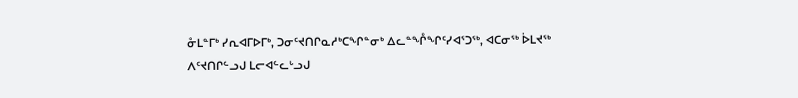ᓁᒪᓐᒥᒃ ᓯᕆᐊᒥᐅᒥᒃ, ᑐᓂᑦᔪᑎᒋᓇᓱᒃᑕᖏᓐᓂᒃ ᐃᓚᓐᖎᖏᑦᓯᐊᕐᑐᖅ, ᐊᑕᓂᖅ ᐆᒪᔪᖅ ᐱᑦᔪᑎᒋᓪᓗᒍ ᒪᓕᐊᓪᓚᒡᓗᒍ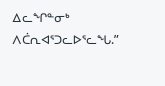ᐃᓚᖏᓐᓂᒃ ᐱᑖᕆᐊᕐᑐᓚᐅᕐᓚᖓ.”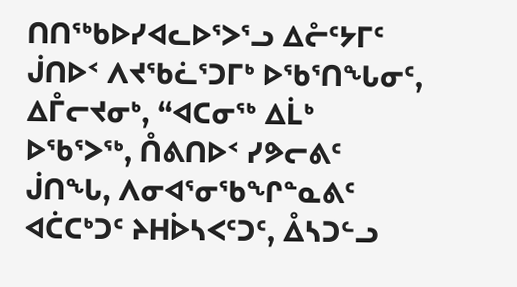ᑎᑎᖅᑲᐅᓯᐊᓚᐅᕐᐳᕐᓗ ᐃᓔᑦᔭᒥᑦ ᒎᑎᐅᑉ ᐱᔪᖃᓛᕐᑐᒥᒃ ᐅᖃᕐᑎᖓᓂᑦ, ᐃᒤᓕᔪᓂᒃ, “ᐊᑕᓂᖅ ᐃᒫᒃ ᐅᖃᕐᐳᖅ, ᑍᕕᑎᐅᑉ ᓯᕗᓕᕕᑦ ᒎᑎᖓ, ᐱᓂᐊᕐᓂᖃᖏᓐᓇᕕᑦ ᐊᑖᑕᒃᑐᑦ ᔨᕼᐆᓴᐸᑦᑐᑦ, ᐂᓴᑐᓪᓗ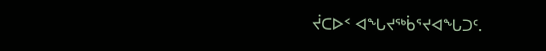ᔫᑕᐅᑉ ᐊᖓᔪᖅᑳᕐᔪᐊᖓᑐᑦ.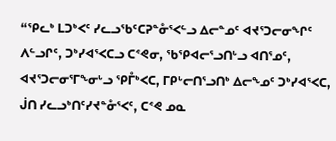“ᕿᓚᒃ ᒪᑐᒃᐸᑦ ᓯᓚᓗᖃᑦᑕᕈᓐᓁᕐᐸᓪᓗ ᐃᓕᓐᓄᑦ ᐊᔪᕐᑐᓕᓂᖏᑦ ᐱᓪᓗᒋᑦ, ᑐᒃᓯᐊᕐᐸᑕᓗ ᑕᕝᕙᓂ, ᖃᕿᐊᓕᕐᓗᑎᒡᓗ ᐊᑎᕐᓄᑦ, ᐊᔪᕐᑐᓕᓂᕐᒥᖕᓂᒡᓗ ᕿᒤᒃᐸᑕ, ᒥᑭᒡᓕᑎᕐᓗᑎᒃ ᐃᓕᖕᓄᑦ ᑐᒃᓯᐊᕐᐸᑕ,
ᒎᑎ ᓯᓚᓗᒃᑎᑦᓯᔪᓐᓁᕐᐸᑦ, ᑕᕝᕙ ᓄᓇ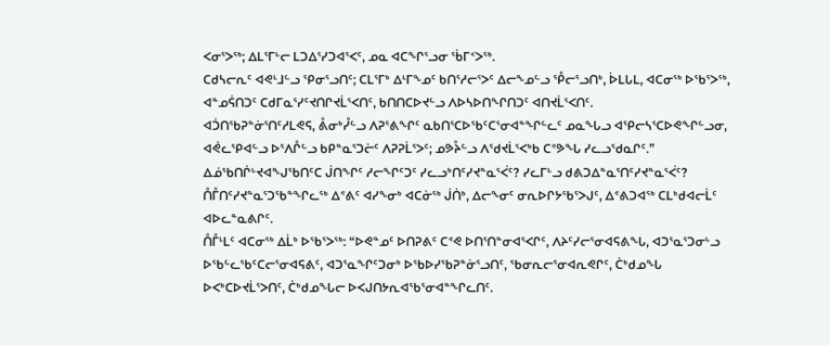ᐸᓂᕐᐳᖅ; ᐃᒪᕐᒥᒡᓕ ᒪᑐᐃᕐᓯᑐᐊᕐᐸᑦ, ᓄᓇ ᐊᑕᖏᕐᓗᓂ ᖄᒥᑉᐳᖅ.
ᑕᑯᓴᓕᕆᑦ ᐊᕙᒻᒧᓪᓗ ᕿᓂᕐᓗᑎᑦ; ᑕᒪᕐᒥᒃ ᐃᒻᒥᖕᓄᑦ ᑲᑎᕐᓱᓕᕐᐳᑦ ᐃᓕᖕᓄᓪᓗ ᕾᓕᕐᓗᑎᒃ, ᐆᒪᒐᒪ, ᐊᑕᓂᖅ ᐅᖃᕐᐳᖅ, ᐊᓐᓄᕌᑎᑐᑦ ᑕᑯᒥᓇᕐᓯᑦᔪᑎᒋᔪᒫᕐᐸᑎᑦ, ᑲᑎᑎᑕᐅᔪᓪᓗ ᐱᐅᓴᐅᑎᖏᑎᑐᑦ ᐊᑎᔪᒫᕐᐸᑎᑦ.
ᐊᑑᑎᖃᕈᓐᓃᕐᑎᑦᓱᒪᕙᕋ, ᕔᓂᒃᓮᓪᓗ ᐱᕈᕐᕕᖏᑦ ᓇᑲᑎᕐᑕᐅᖃᑦᑕᕐᓂᐊᓐᖏᓪᓚᑦ ᓄᓇᖓᓗ ᐊᕿᓕᓴᕐᑕᐅᕙᖏᓪᓗᓂ, ᐊᕚᓚᕿᐊᓪᓗ ᐅᕐᐱᒊᓪᓗ ᑲᑭᓐᓇᕐᑐᓖᑦ ᐱᕈᕈᒫᕐᐳᑦ; ᓄᕗᔧᓪᓗ ᐱᖁᔪᒫᕐᐸᒃᑲ ᑕᕝᕗᖓ ᓯᓚᓗᖁᓇᒋᑦ.”
ᐃᓅᖃᑎᒌᒡᔪᐊᖑᖃᑎᑦᑕ ᒎᑎᖏᑦ ᓱᓕᖏᑦᑐᑦ ᓯᓚᓗᒃᑎᑦᓯᔪᓐᓇᕐᐹᑦ? ᓯᓚᒥᒡᓗ ᑯᕕᑐᐃᓐᓇᕐᑎᑦᓯᔪᓐᓇᕐᐹᑦ? ᑍᒤᑎᑦᓯᔪᓐᓇᕐᑐᖃᓐᖏᓚᖅ ᐃᕝᕕᑦ ᐊᓯᖕᓂᒃ ᐊᑕᓃᖅ ᒎᑏᒃ, ᐃᓕᖕᓂᑦ ᓂᕆᐅᒋᔭᖃᕐᐳᒍᑦ, ᐃᕝᕕᑐᐊᖅ ᑕᒪᒃᑯᐊᓕᒫᑦ ᐊᐅᓚᓐᓇᕕᒋᑦ.
ᑍᒤᒻᒪᑦ ᐊᑕᓂᖅ ᐃᒫᒃ ᐅᖃᕐᐳᖅ: “ᐅᕙᓐᓄᑦ ᐅᑎᕈᕕᑦ ᑕᕝᕙ ᐅᑎᕐᑎᓐᓂᐊᕐᐸᒋᑦ, ᐱᔨᑦᓯᓕᕐᓂᐊᕋᕕᖓ, ᐊᑐᕐᓇᕐᑐᓂᒡᓗ ᐅᖃᓪᓚᖃᑦᑕᓕᕐᓂᐊᕋᕕᑦ, ᐊᑐᕐᓇᖏᑦᑐᓂᒃ ᐅᖃᐅᓯᖃᕈᓐᓃᕐᓗᑎᑦ, ᖃᓂᕆᓕᕐᓂᐊᕆᕙᒋᑦ, ᑖᒃᑯᓄᖓ ᐅᐸᒃᑕᐅᔪᒫᕐᐳᑎᑦ, ᑖᒃᑯᓄᖓᓕ ᐅᐸᒍᑎᔭᕆᐊᖃᕐᓂᐊᓐᖏᓚᑎᑦ.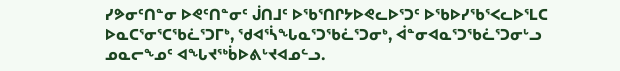ᓯᕗᓂᑦᑎᓐᓂ ᐅᕙᑦᑎᓐᓂᑦ ᒎᑎᒧᑦ ᐅᖃᕐᑎᒋᔭᐅᕙᓚᐅᕐᑐᑦ ᐅᖃᐅᓯᖃᕐᐸᓚᐅᕐᒪᑕ ᐅᓇᑕᕐᓂᕐᑕᖃᓛᕐᑐᒥᒃ, ᖁᐊᕐᓵᖓᓇᕐᑐᖃᓛᕐᑐᓂᒃ, ᐋᓐᓂᐊᓇᕐᑐᖃᓛᕐᑐᓂᒡᓗ ᓄᓇᓕᖕᓄᑦ ᐊᖓᔪᖅᑳᐅᕕᒡᔪᐊᓄᓪᓗ.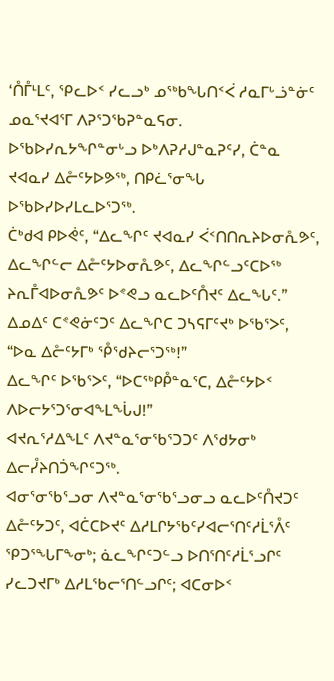‘ᑍᒤᒻᒪᑦ, ᕿᓚᐅᑉ ᓯᓚᓗᒃ ᓄᖅᑲᖓᑎᑉᐹ ᓱᓇᒥᒡᓘᓐᓃᑦ ᓄᓇᕐᔪᐊᕐᒥ ᐱᕈᕐᑐᖃᕈᓐᓇᕋᓂ.
ᐅᖃᐅᓯᕆᔭᖏᓐᓂᒡᓗ ᐅᒃᐱᕈᓱᒍᓐᓇᕈᑦᓯ, ᑖᓐᓇ ᔪᐊᓇᓯ ᐃᓔᑦᔭᐅᕗᖅ, ᑎᑭᓛᕐᓂᖓ ᐅᖃᐅᓯᐅᓯᒪᓚᐅᕐᑐᖅ.
ᑖᒃᑯᐊ ᑭᐅᕚᑦ, “ᐃᓚᖏᑦ ᔪᐊᓇᓯ ᐹᑉᑎᑎᕆᔨᐅᓂᕅᕗᑦ, ᐃᓚᖏᓪᓕ ᐃᓔᑦᔭᐅᓂᕅᕗᑦ, ᐃᓚᖏᓪᓗᑦᑕᐅᖅ ᔨᕆᒤᐊᐅᓂᕅᕗᑦ ᐅᕝᕙᓗ ᓇᓚᐅᑦᑍᔪᑦ ᐃᓚᖓᑦ.”
ᐃᓄᐃᑦ ᑕᕝᕙᓃᑦᑐᑦ ᐃᓚᖏᑕ ᑐᓴᕋᒥᑦᔪᒃ ᐅᖃᕐᐳᑦ, “ᐅᓇ ᐃᓔᑦᔭᒥᒃ ᕾᖁᔨᓕᕐᑐᖅ!”
ᐃᓚᖏᑦ ᐅᖃᕐᐳᑦ, “ᐅᑕᖅᑭᑬᓐᓇᕐᑕ, ᐃᓔᑦᔭᐅᑉ ᐱᐅᓕᔭᕐᑐᕐᓂᐊᖕᒪᖔᒍ!”
ᐊᔪᕆᕐᓱᐃᖕᒪᑦ ᐱᔪᓐᓇᕐᓂᖃᕐᑐᑐᑦ ᐱᖁᔭᓂᒃ ᐃᓕᓮᔨᑎᑑᖏᑦᑐᖅ.
ᐊᓂᕐᓂᖃᕐᓗᓂ ᐱᔪᓐᓇᕐᓂᖃᕐᓗᓂᓗ ᓇᓚᐅᑦᑍᔪᑐᑦ ᐃᓔᑦᔭᑐᑦ, ᐊᑖᑕᐅᔪᑦ ᐃᓱᒪᒋᔭᖃᑦᓯᐊᓕᕐᑎᑦᓱᒫᕐᐰᑦ ᕿᑐᕐᖓᒥᖕᓂᒃ; ᓈᓚᖏᑦᑐᓪᓗ ᐅᑎᕐᑎᑦᓱᒫᕐᓗᒋᑦ ᓯᓚᑐᔪᒥᒃ ᐃᓱᒪᖃᓕᕐᑎᓪᓗᒋᑦ; ᐊᑕᓂᐅᑉ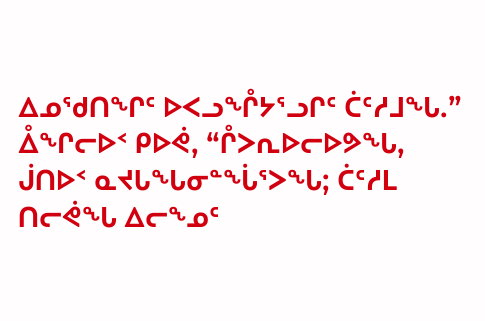ᐃᓄᖁᑎᖏᑦ ᐅᐸᓗᖕᒊᔭᕐᓗᒋᑦ ᑖᑦᓱᒧᖓ.”
ᐂᖏᓕᐅᑉ ᑭᐅᕚ, “ᒊᐳᕆᐅᓕᐅᕗᖓ, ᒎᑎᐅᑉ ᓇᔪᒐᖓᓂᓐᖔᕐᐳᖓ; ᑖᑦᓱᒪ ᑎᓕᕚᖓ ᐃᓕᖕᓄᑦ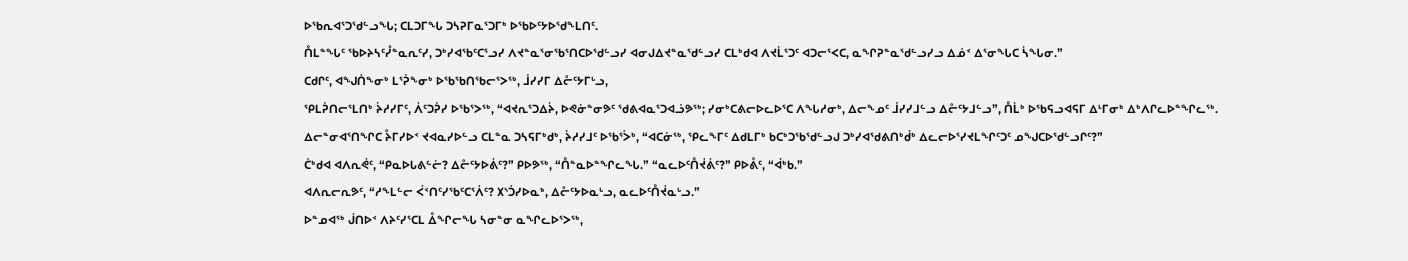ᐅᖃᕆᐊᕐᑐᖁᓪᓗᖓ; ᑕᒪᑐᒥᖓ ᑐᓴᕈᒥᓇᕐᑐᒥᒃ ᐅᖃᐅᑦᔭᐅᖁᖕᒪᑎᑦ.
ᑍᒪᓐᖓᑦ ᖃᐅᔨᓴᑦᓮᓐᓇᕆᑦᓯ, ᑐᒃᓯᐊᖃᑦᑕᕐᓗᓯ ᐱᔪᓐᓇᕐᓂᖃᕐᑎᑕᐅᖁᓪᓗᓯ ᐊᓂᒍᐃᔪᓐᓇᖁᓪᓗᓯ ᑕᒪᒃᑯᐊ ᐱᔪᒫᕐᑐᑦ ᐊᑐᓕᕐᐸᑕ, ᓇᖏᕈᓐᓇᖁᓪᓗᓯᓗ ᐃᓅᑉ ᐃᕐᓂᖓᑕ ᓵᖓᓂ.”
ᑕᑯᒋᑦ, ᐊᖑᑏᖕᓂᒃ ᒪᕐᕉᖕᓂᒃ ᐅᖃᖃᑎᖃᓕᕐᐳᖅ, ᒨᓯᓯᒥ ᐃᓔᑦᔭᒥᒡᓗ,
ᕿᒪᕉᑎᓕᕐᒪᑎᒃ ᔩᓱᓯᒥᑦ, ᐲᑦᑐᕉᓯ ᐅᖃᕐᐳᖅ, “ᐊᔪᕆᕐᑐᐃᔩ, ᐅᕙᓃᓐᓂᕗᑦ ᖁᕕᐊᓇᕐᑐᐊᓘᕗᖅ; ᓯᓂᒃᑕᕕᓕᐅᓚᐅᕐᑕ ᐱᖓᓱᓂᒃ, ᐃᓕᖕᓄᑦ ᒨᓯᓯᒧᓪᓗ ᐃᓔᑦᔭᒧᓪᓗ”, ᑍᒫᒃ ᐅᖃᕋᓗᐊᕋᒥ ᐃᒻᒥᓂᒃ ᐃᒃᐱᒋᓚᐅᓐᖏᓚᖅ.
ᐃᓕᓐᓂᐊᕐᑎᖏᑕ ᔧᒥᓯᐅᑉ ᔪᐊᓇᓯᐅᓪᓗ ᑕᒪᓐᓇ ᑐᓴᕋᒥᒃᑯᒃ, ᔩᓱᓯᒧᑦ ᐅᖃᕐᐴᒃ, “ᐊᑕᓃᖅ, ᕿᓚᖕᒥᑦ ᐃᑯᒪᒥᒃ ᑲᑕᒃᑐᖃᖁᓪᓗᒍ ᑐᒃᓯᐊᖁᕕᑎᒃᑰᒃ ᐃᓚᓕᐅᕐᓯᔪᒪᖏᑦᑐᑦ ᓄᖑᑕᐅᖁᓪᓗᒋᑦ?”
ᑖᒃᑯᐊ ᐊᐱᕆᕚᑦ, “ᑭᓇᐅᒐᕕᓪᓖ? ᐃᓔᑦᔭᐅᕖᑦ?” ᑭᐅᕗᖅ, “ᑍᓐᓇᐅᓐᖏᓚᖓ.” “ᓇᓚᐅᑦᑍᔫᕖᑦ?” ᑭᐅᕔᑦ, “ᐋᒃᑲ.”
ᐊᐱᕆᓕᕆᕗᑦ, “ᓱᖕᒪᓪᓕ ᐹᑉᑎᑦᓯᖃᑦᑕᕐᐲᑦ? ᙭ᔅᑑᓯᐅᓇᒃ, ᐃᓔᑦᔭᐅᓇᒡᓗ, ᓇᓚᐅᑦᑍᔫᓇᒡᓗ.”
ᐅᓐᓄᐊᖅ ᒎᑎᐅᑉ ᐱᔨᑦᓯᕐᑕᒪ ᐂᖏᓕᖓ ᓴᓂᓐᓂ ᓇᖏᓚᐅᕐᐳᖅ,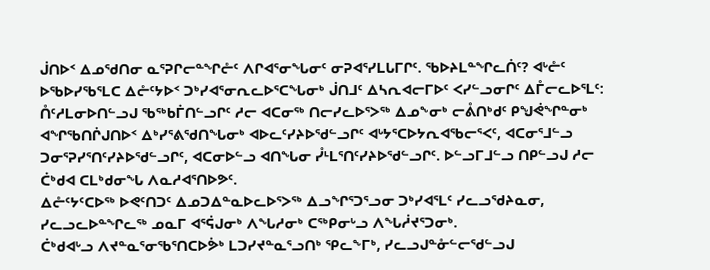ᒎᑎᐅᑉ ᐃᓄᖁᑎᓂ ᓇᕐᕈᒋᓕᓐᖏᓔᑦ ᐱᒋᐊᕐᓂᖓᓂᑦ ᓂᕈᐊᕐᓯᒪᒐᒥᒋᑦ. ᖃᐅᔨᒪᓐᖏᓚᑏᑦ? ᐊᒡᓔᑦ ᐅᖃᐅᓯᖃᕐᒪᑕ ᐃᓔᑦᔭᐅᑉ ᑐᒃᓯᐊᕐᓂᕆᓚᐅᕐᑕᖓᓂᒃ ᒎᑎᒧᑦ ᐃᓴᕆᐊᓕᒥᐅᑦ ᐸᓯᓪᓗᓂᒋᑦ ᐃᒤᓕᓚᐅᕐᒪᑦ:
ᑍᑦᓱᒪᓂᐅᑎᓪᓗᒍ ᖃᖅᑲᒦᑎᓪᓗᒋᑦ ᓱᓕ ᐊᑕᓂᖅ ᑎᓕᓯᓚᐅᕐᐳᖅ ᐃᓄᖕᓂᒃ ᓕᕔᑎᒃᑯᑦ ᑭᖑᕚᖏᓐᓂᒃ ᐊᖏᖃᑎᒌᒍᑎᐅᑉ ᐃᒃᓯᕐᕕᖁᑎᖓᓂᒃ ᐊᐅᓚᑦᓯᔨᐅᖁᓪᓗᒋᑦ ᐊᒡᔭᕐᑕᐅᔭᕆᐊᖃᓕᕐᐸᑦ, ᐊᑕᓂᕐᒧᓪᓗ ᑐᓂᕐᕈᓯᕐᑎᑦᓯᔨᐅᖁᓪᓗᒋᑦ, ᐊᑕᓂᐅᓪᓗ ᐊᑎᖓᓂ ᓮᒻᒪᕐᑎᑦᓯᔨᐅᖁᓪᓗᒋᑦ. ᐅᓪᓗᒥᒧᓪᓗ ᑎᑭᓪᓗᒍ ᓱᓕ ᑖᒃᑯᐊ ᑕᒪᒃᑯᓂᖓ ᐱᓇᓱᐊᕐᑎᐅᕗᑦ.
ᐃᓔᑦᔭᑦᑕᐅᖅ ᐅᕙᑦᑎᑐᑦ ᐃᓄᑐᐃᓐᓇᐅᓚᐅᕐᐳᖅ ᐃᓗᖏᕐᑐᕐᓗᓂ ᑐᒃᓯᐊᕐᒪᑦ ᓯᓚᓗᖁᔨᓇᓂ, ᓯᓚᓗᓚᐅᓐᖏᓚᖅ ᓄᓇᒥ ᐊᕐᕌᒍᓂᒃ ᐱᖓᓱᓂᒃ ᑕᖅᑭᓂᒡᓗ ᐱᖓᓲᔪᕐᑐᓂᒃ.
ᑖᒃᑯᐊᒡᓗ ᐱᔪᓐᓇᕐᓂᖃᕐᑎᑕᐅᕘᒃ ᒪᑐᓯᔪᓐᓇᕐᓗᑎᒃ ᕿᓚᖕᒥᒃ, ᓯᓚᓗᒍᓐᓁᓪᓕᖁᓪᓗᒍ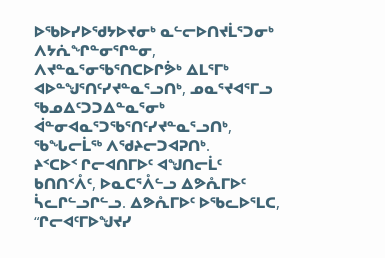ᐅᖃᐅᓯᐅᖁᔭᐅᔪᓂᒃ ᓇᓪᓕᐅᑎᔪᒫᕐᑐᓂᒃ ᐱᔭᕇᖏᓐᓂᕐᒋᓐᓂ, ᐱᔪᓐᓇᕐᓂᖃᕐᑎᑕᐅᒋᕘᒃ ᐃᒪᕐᒥᒃ ᐊᐅᓐᖑᕐᑎᑦᓯᔪᓐᓇᕐᓗᑎᒃ, ᓄᓇᕐᔪᐊᕐᒥᓗ ᖃᓄᐃᑦᑐᑐᐃᓐᓇᕐᓂᒃ ᐋᓐᓂᐊᓇᕐᑐᖃᕐᑎᑦᓯᔪᓐᓇᕐᓗᑎᒃ, ᖃᖓᓕᒫᖅ ᐱᖁᔨᓕᑐᐊᕈᑎᒃ.
ᔨᑉᑕᐅᑉ ᒋᓕᐊᑎᒥᐅᑦ ᐊᖑᑎᓕᒫᑦ ᑲᑎᑎᑉᐰᑦ, ᐅᓇᑕᕐᐰᓪᓗ ᐃᕗᕅᒥᐅᑦ ᓵᓚᒋᓪᓗᒋᓪᓗ. ᐃᕗᕅᒥᐅᑦ ᐅᖃᓚᐅᕐᒪᑕ, “ᒋᓕᐊᑦᒥᐅᖑᔪᓯ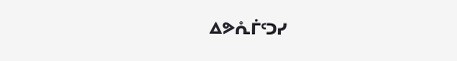ᐃᕗᕅᒦᑦᑐᓯ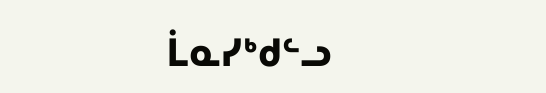ᒫᓇᓯᒃᑯᓪᓗ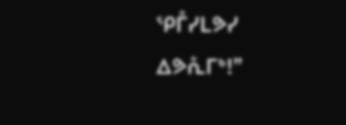ᕿᒤᓯᒪᕗᓯ ᐃᕗᕅᒥᒃ!”